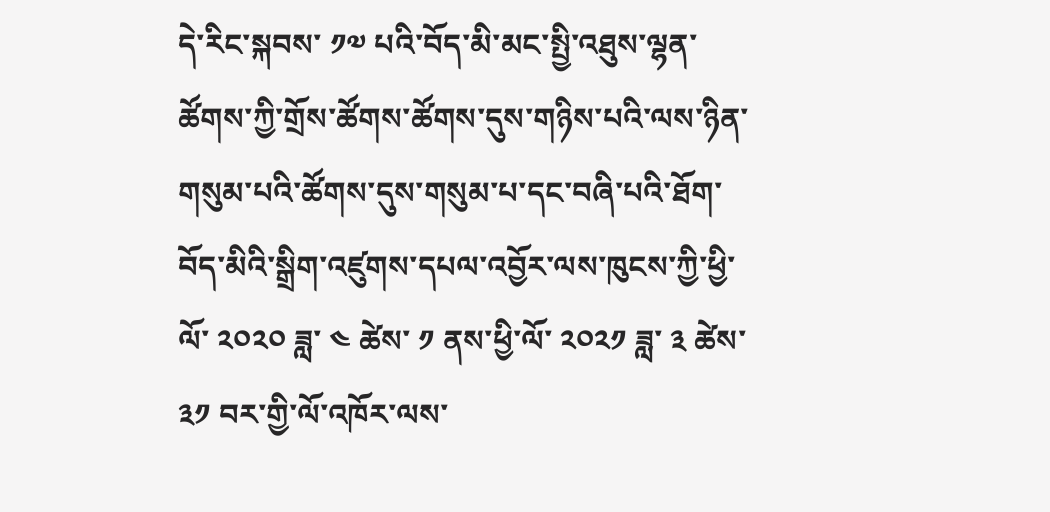དེ་རིང་སྐབས་ ༡༧ པའི་བོད་མི་མང་སྤྱི་འཐུས་ལྷན་ཚོགས་ཀྱི་གྲོས་ཚོགས་ཚོགས་དུས་གཉིས་པའི་ལས་ཉིན་གསུམ་པའི་ཚོགས་དུས་གསུམ་པ་དང་བཞི་པའི་ཐོག་བོད་མིའི་སྒྲིག་འཛུགས་དཔལ་འབྱོར་ལས་ཁུངས་ཀྱི་ཕྱི་ལོ་ ༢༠༢༠ ཟླ་ ༤ ཚེས་ ༡ ནས་ཕྱི་ལོ་ ༢༠༢༡ ཟླ་ ༣ ཚེས་ ༣༡ བར་གྱི་ལོ་འཁོར་ལས་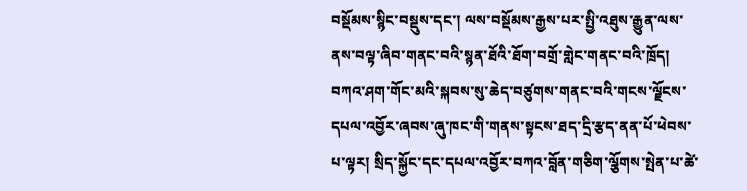བསྡོམས་སྙིང་བསྡུས་དང་། ལས་བསྡོམས་རྒྱས་པར་སྤྱི་འཐུས་རྒྱུན་ལས་ནས་བལྟ་ཞིབ་གནང་བའི་སྙན་ཐོའི་ཐོག་བགྲོ་གླེང་གནང་བའི་ཁྲོད། བཀའ་ཤག་གོང་མའི་སྐབས་སུ་ཆེད་བཙུགས་གནང་བའི་གངས་ལྗོངས་དཔལ་འབྱོར་ཞབས་ཞུ་ཁང་གི་གནས་སྟངས་ཐད་དྲི་རྩད་ནན་པོ་ཕེབས་པ་ལྟར། སྲིད་སྐྱོང་དང་དཔལ་འབྱོར་བཀའ་བློན་གཅིག་ལྕོགས་སྤེན་པ་ཚེ་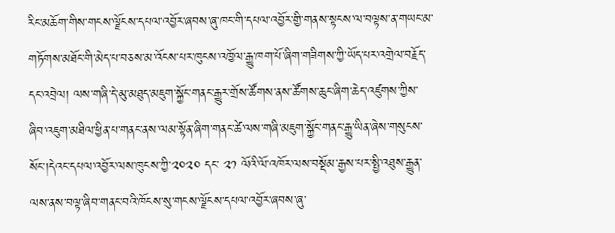རིང་མཆོག་གིས་གངས་ལྗོངས་དཔལ་འབྱོར་ཞབས་ཞུ་ཁང་གི་དཔལ་འབྱོར་གྱི་གནས་སྟངས་ལ་བལྟས་ན་གཡང་མ་གཏོགས་མཐོང་གི་མེད་པ་བཅས་མ་འོངས་པར་ཁུངས་འཁྱོལ་རྒྱུ་ཁག་པོ་ཞིག་གཟིགས་ཀྱི་ཡོད་པར་འགྲེལ་བརྗོད་དང་འབྲེལ། ལས་གཞི་དེ་མུ་མཐུད་མཇུག་སྐྱོང་གནང་རྒྱུར་གྲོས་ཚོགས་ནས་ཚོགས་ཆུང་ཞིག་ཆེད་འཛུགས་ཀྱིས་ཞིབ་འཇུག་མཐིལ་ཕྱིན་པ་གནང་ནས་ལམ་སྟོན་ཞིག་གནང་ཚེ་ལས་གཞི་མཇུག་སྐྱོང་གནང་རྒྱུ་ཡིན་ཞེས་གསུངས་སོང་།དེའང་དཔལ་འབྱོར་ལས་ཁུངས་ཀྱི་༢༠༢༠ དང་ ༢༡ ལོའི་ལོ་འཁོར་ལས་བསྡོམ་རྒྱས་པར་སྤྱི་འཐུས་རྒྱུན་ལས་ནས་བལྟ་ཞིབ་གནང་བའི་ཁོངས་སུ་གངས་ལྗོངས་དཔལ་འབྱོར་ཞབས་ཞུ་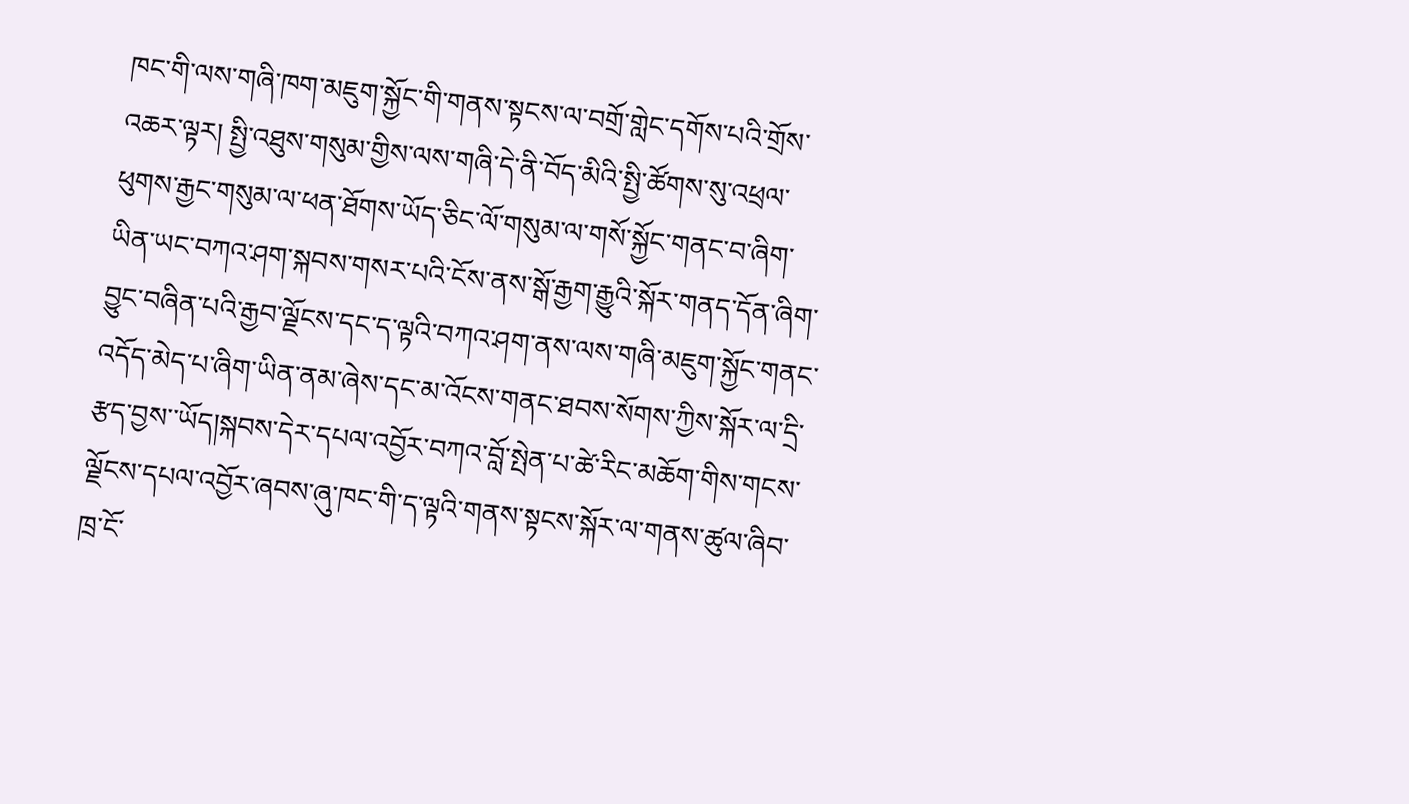ཁང་གི་ལས་གཞི་ཁག་མཇུག་སྐྱོང་གི་གནས་སྟངས་ལ་བགྲོ་གླེང་དགོས་པའི་གྲོས་འཆར་ལྟར། སྤྱི་འཐུས་གསུམ་གྱིས་ལས་གཞི་དེ་ནི་བོད་མིའི་སྤྱི་ཚོགས་སུ་འཕྲལ་ཕུགས་རྒྱང་གསུམ་ལ་ཕན་ཐོགས་ཡོད་ཅིང་ལོ་གསུམ་ལ་གསོ་སྐྱོང་གནང་བ་ཞིག་ཡིན་ཡང་བཀའ་ཤག་སྐབས་གསར་པའི་ངོས་ནས་སྒོ་རྒྱག་རྒྱུའི་སྐོར་གནད་དོན་ཞིག་བྱུང་བཞིན་པའི་རྒྱབ་ལྗོངས་དང་ད་ལྟའི་བཀའ་ཤག་ནས་ལས་གཞི་མཇུག་སྐྱོང་གནང་འདོད་མེད་པ་ཞིག་ཡིན་ནམ་ཞེས་དང་མ་འོངས་གནང་ཐབས་སོགས་ཀྱིས་སྐོར་ལ་དྲི་རྩད་བྱས་་ཡོད།སྐབས་དེར་དཔལ་འབྱོར་བཀའ་བློ་སྤེན་པ་ཚེ་རིང་མཆོག་གིས་གངས་ལྗོངས་དཔལ་འབྱོར་ཞབས་ཞུ་ཁང་གི་ད་ལྟའི་གནས་སྟངས་སྐོར་ལ་གནས་ཚུལ་ཞིབ་ཁྲ་ངོ་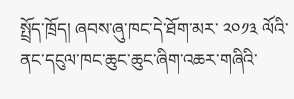སྤྲོད་ཁྲོད། ཞབས་ཞུ་ཁང་དེ་ཐོག་མར་ ༢༠༡༣ ལོའི་ནང་དངུལ་ཁང་ཆུང་ཆུང་ཞིག་འཆར་གཞིའི་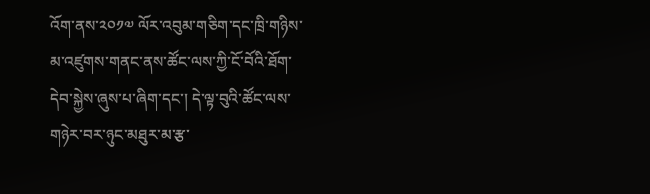འོག་ནས་༢༠༡༧ ལོར་འབུམ་གཅིག་དང་ཁྲི་གཉིས་མ་འཛུགས་གནང་ནས་ཚོང་ལས་ཀྱི་ངོ་བོའི་ཐོག་དེབ་སྐྱེས་ཞུས་པ་ཞིག་དང་། དེ་ལྟ་བུའི་ཚོང་ལས་གཉེར་བར་ཉུང་མཐུར་མ་རྩ་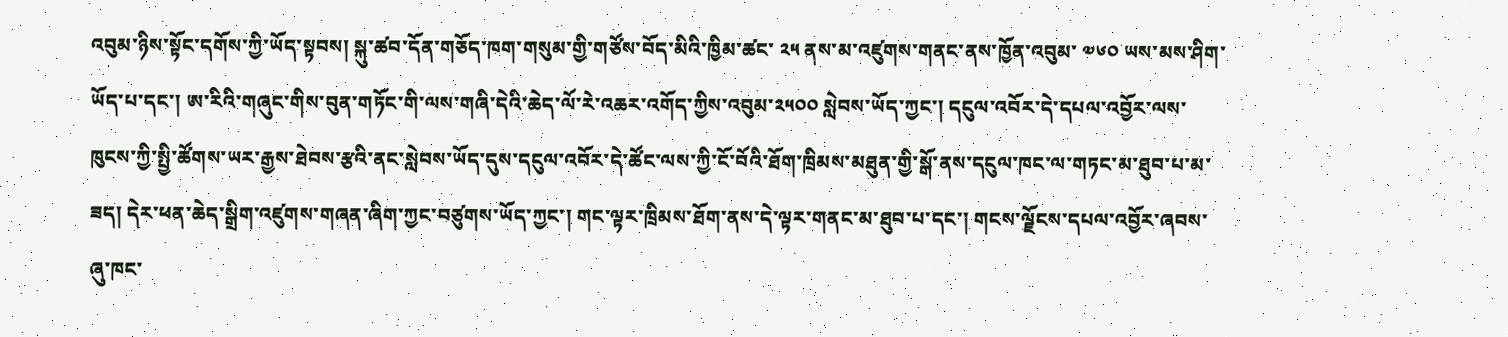འབུམ་ཉིས་སྟོང་དགོས་ཀྱི་ཡོད་སྟབས། སྐུ་ཚབ་དོན་གཅོད་ཁག་གསུམ་གྱི་གཙོས་བོད་མིའི་ཁྱིམ་ཚང་ ༢༥ ནས་མ་འཛུགས་གནང་ནས་ཁྱོན་འབུམ་ ༧༦༠ ཡས་མས་ཤིག་ཡོད་པ་དང་། ཨ་རིའི་གཞུང་གིས་བུན་གཏོང་གི་ལས་གཞི་དེའི་ཆེད་ལོ་རེ་འཆར་འགོད་ཀྱིས་འབུམ་༢༥༠༠ སླེབས་ཡོད་ཀྱང་། དངུལ་འབོར་དེ་དཔལ་འབྱོར་ལས་ཁུངས་ཀྱི་སྤྱི་ཚོགས་ཡར་རྒྱས་ཐེབས་རྩའི་ནང་སླེབས་ཡོད་དུས་དངུལ་འབོར་དེ་ཚོང་ལས་ཀྱི་ངོ་བོའི་ཐོག་ཁྲིམས་མཐུན་གྱི་སྒོ་ནས་དངུལ་ཁང་ལ་གཏང་མ་ཐུབ་པ་མ་ཟད། དེར་ཕན་ཆེད་སྒྲིག་འཛུགས་གཞན་ཞིག་ཀྱང་བཙུགས་ཡོད་ཀྱང་། གང་ལྟར་ཁྲིམས་ཐོག་ནས་དེ་ལྟར་གནང་མ་ཐུབ་པ་དང་། གངས་ལྗོངས་དཔལ་འབྱོར་ཞབས་ཞུ་ཁང་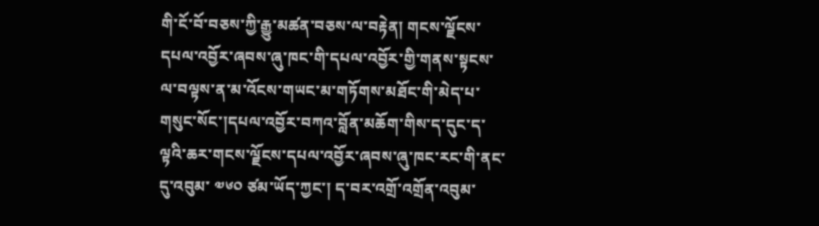གི་ངོ་བོ་བཅས་ཀྱི་རྒྱུ་མཚན་བཅས་ལ་བརྟེན། གངས་ལྗོངས་དཔལ་འབྱོར་ཞབས་ཞུ་ཁང་གི་དཔལ་འབྱོར་གྱི་གནས་སྟངས་ལ་བལྟས་ན་མ་འོངས་གཡང་མ་གཏོགས་མཐོང་གི་མེད་པ་གསུང་སོང་།དཔལ་འབྱོར་བཀའ་བློན་མཆོག་གིས་ད་དུང་ད་ལྟའི་ཆར་གངས་ལྗོངས་དཔལ་འབྱོར་ཞབས་ཞུ་ཁང་རང་གི་ནང་དུ་འབུམ་ ༧༦༠ ཙམ་ཡོད་ཀྱང་། ད་བར་འགྲོ་འགྲོན་འབུམ་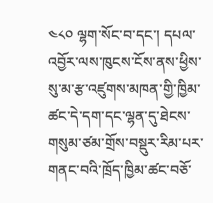༤༨༠ ལྷག་སོང་བ་དང་། དཔལ་འབྱོར་ལས་ཁུངས་ངོས་ནས་ཕྱིས་སུ་མ་རྩ་འཛུགས་མཁན་གྱི་ཁྱིམ་ཚང་དེ་དག་དང་ལྷན་དུ་ཐེངས་གསུམ་ཙམ་གྲོས་བསྡུར་རིམ་པར་གནང་བའི་ཁྲོད་ཁྱིམ་ཚང་བཅོ་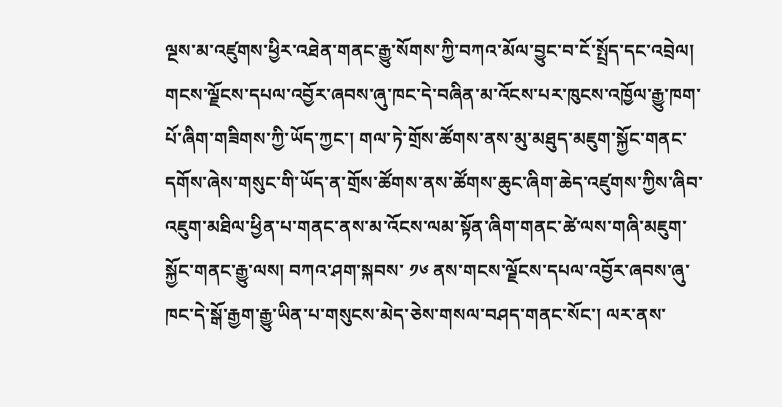ལྔས་མ་འཛུགས་ཕྱིར་འཐེན་གནང་རྒྱུ་སོགས་ཀྱི་བཀའ་མོལ་བྱུང་བ་ངོ་སྤྲོད་དང་འབྲེལ། གངས་ལྗོངས་དཔལ་འབྱོར་ཞབས་ཞུ་ཁང་དེ་བཞིན་མ་འོངས་པར་ཁུངས་འཁྱོལ་རྒྱུ་ཁག་པོ་ཞིག་གཟིགས་ཀྱི་ཡོད་ཀྱང་། གལ་ཏེ་གྲོས་ཚོགས་ནས་མུ་མཐུད་མཇུག་སྐྱོང་གནང་དགོས་ཞེས་གསུང་གི་ཡོད་ན་གྲོས་ཚོགས་ནས་ཚོགས་ཆུང་ཞིག་ཆེད་འཛུགས་ཀྱིས་ཞིབ་འཇུག་མཐིལ་ཕྱིན་པ་གནང་ནས་མ་འོངས་ལམ་སྟོན་ཞིག་གནང་ཚེ་ལས་གཞི་མཇུག་སྐྱོང་གནང་རྒྱུ་ལས། བཀའ་ཤག་སྐབས་ ༡༦ ནས་གངས་ལྗོངས་དཔལ་འབྱོར་ཞབས་ཞུ་ཁང་དེ་སྒོ་རྒྱག་རྒྱུ་ཡིན་པ་གསུངས་མེད་ཅེས་གསལ་བཤད་གནང་སོང་། ལར་ནས་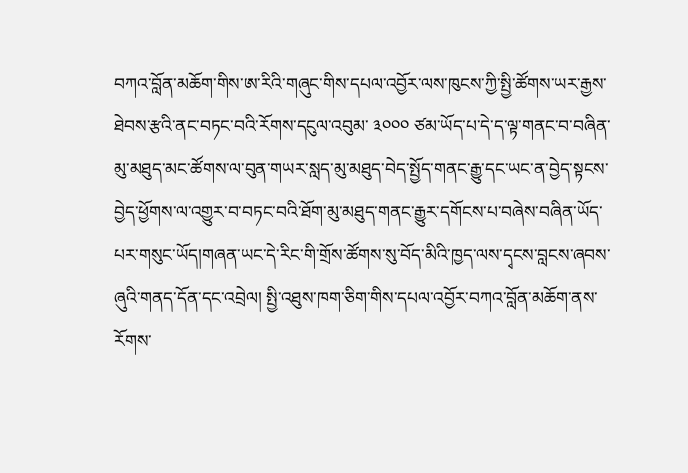བཀའ་བློན་མཆོག་གིས་ཨ་རིའི་གཞུང་གིས་དཔལ་འབྱོར་ལས་ཁུངས་ཀྱི་སྤྱི་ཚོགས་ཡར་རྒྱས་ཐེབས་རྩའི་ནང་བཏང་བའི་རོགས་དངུལ་འབུམ་ ༣༠༠༠ ཙམ་ཡོད་པ་དེ་ད་ལྟ་གནང་བ་བཞིན་མུ་མཐུད་མང་ཚོགས་ལ་བུན་གཡར་སླད་མུ་མཐུད་བེད་སྤྱོད་གནང་རྒྱུ་དང་ཡང་ན་བྱེད་སྟངས་བྱེད་ཕྱོགས་ལ་འགྱུར་བ་བཏང་བའི་ཐོག་མུ་མཐུད་གནང་རྒྱུར་དགོངས་པ་བཞེས་བཞིན་ཡོད་པར་གསུང་ཡོད།གཞན་ཡང་དེ་རིང་གི་གྲོས་ཚོགས་སུ་བོད་མིའི་ཁྱད་ལས་དྭངས་བླངས་ཞབས་ཞུའི་གནད་དོན་དང་འབྲེལ། སྤྱི་འཐུས་ཁག་ཅིག་གིས་དཔལ་འབྱོར་བཀའ་བློན་མཆོག་ནས་རོགས་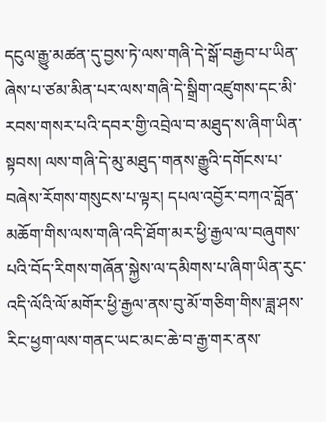དངུལ་རྒྱུ་མཚན་དུ་བྱས་ཏེ་ལས་གཞི་དེ་སྒོ་བརྒྱབ་པ་ཡིན་ཞེས་པ་ཙམ་མིན་པར་ལས་གཞི་དེ་སྒྲིག་འཛུགས་དང་མི་རབས་གསར་པའི་དབར་གྱི་འབྲེལ་བ་མཐུད་ས་ཞིག་ཡིན་སྟབས། ལས་གཞི་དེ་མུ་མཐུད་གནས་རྒྱུའི་དགོངས་པ་བཞེས་རོགས་གསུངས་པ་ལྟར། དཔལ་འབྱོར་བཀའ་བློན་མཆོག་གིས་ལས་གཞི་འདི་ཐོག་མར་ཕྱི་རྒྱལ་ལ་བཞུགས་པའི་བོད་རིགས་གཞོན་སྐྱེས་ལ་དམིགས་པ་ཞིག་ཡིན་རུང་འདི་ལོའི་ལོ་མགོར་ཕྱི་རྒྱལ་ནས་བུ་མོ་གཅིག་གིས་ཟླ་ཤས་རིང་ཕྱག་ལས་གནང་ཡང་མང་ཆེ་བ་རྒྱ་གར་ནས་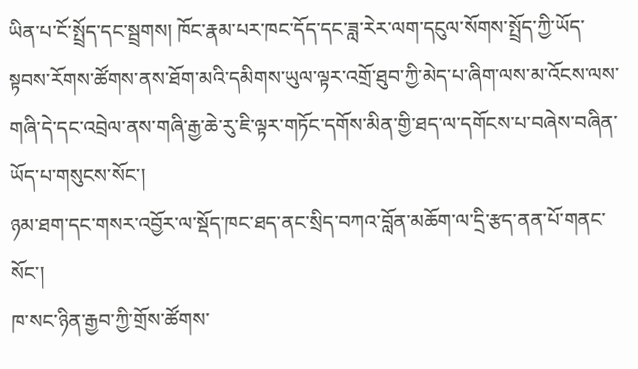ཡིན་པ་ངོ་སྤྲོད་དང་སྦྲགས། ཁོང་རྣམ་པར་ཁང་དོད་དང་ཟླ་རེར་ལག་དངུལ་སོགས་སྤྲོད་ཀྱི་ཡོད་སྟབས་རོགས་ཚོགས་ནས་ཐོག་མའི་དམིགས་ཡུལ་ལྟར་འགྲོ་ཐུབ་ཀྱི་མེད་པ་ཞིག་ལས་མ་འོངས་ལས་གཞི་དེ་དང་འབྲེལ་ནས་གཞི་རྒྱ་ཆེ་རུ་ཇི་ལྟར་གཏོང་དགོས་མིན་གྱི་ཐད་ལ་དགོངས་པ་བཞེས་བཞིན་ཡོད་པ་གསུངས་སོང་།
ཉམ་ཐག་དང་གསར་འབྱོར་ལ་སྡོད་ཁང་ཐད་ནང་སྲིད་བཀའ་བློན་མཆོག་ལ་དྲི་རྩད་ནན་པོ་གནང་སོང་།
ཁ་སང་ཉིན་རྒྱབ་ཀྱི་གྲོས་ཚོགས་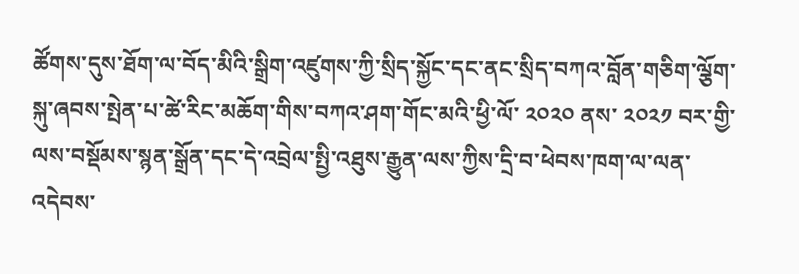ཚོགས་དུས་ཐོག་ལ་བོད་མིའི་སྒྲིག་འཛུགས་ཀྱི་སྲིད་སྐྱོང་དང་ནང་སྲིད་བཀའ་བློན་གཅིག་ལྕོག་སྐུ་ཞབས་སྤེན་པ་ཚེ་རིང་མཆོག་གིས་བཀའ་ཤག་གོང་མའི་ཕྱི་ལོ་ ༢༠༢༠ ནས་ ༢༠༢༡ བར་གྱི་ལས་བསྡོམས་སྙན་སྒྲོན་དང་དེ་འབྲེལ་སྤྱི་འཐུས་རྒྱུན་ལས་ཀྱིས་དྲི་བ་ཕེབས་ཁག་ལ་ལན་འདེབས་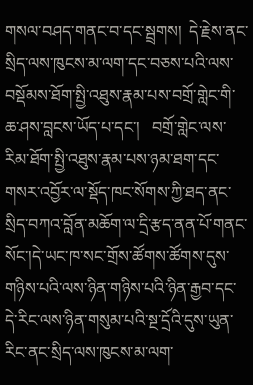གསལ་བཤད་གནང་བ་དང་སྦྲགས།  དེ་རྗེས་ནང་སྲིད་ལས་ཁུངས་མ་ལག་དང་བཅས་པའི་ལས་བསྡོམས་ཐོག་སྤྱི་འཐུས་རྣམ་པས་བགྲོ་གླེང་གི་ཆ་ཤས་བླངས་ཡོད་པ་དང་།   བགྲོ་གླེང་ལས་རིམ་ཐོག་སྤྱི་འཐུས་རྣམ་པས་ཉམ་ཐག་དང་གསར་འབྱོར་ལ་སྡོད་ཁང་སོགས་ཀྱི་ཐད་ནང་སྲིད་བཀའ་བློན་མཆོག་ལ་དྲི་རྩད་ནན་པོ་གནང་སོང་།དེ་ཡང་ཁ་སང་གྲོས་ཚོགས་ཚོགས་དུས་གཉིས་པའི་ལས་ཉིན་གཉིས་པའི་ཉིན་རྒྱབ་དང་དེ་རིང་ལས་ཉིན་གསུམ་པའི་སྔ་དྲོའི་དུས་ཡུན་རིང་ནང་སྲིད་ལས་ཁུངས་མ་ལག་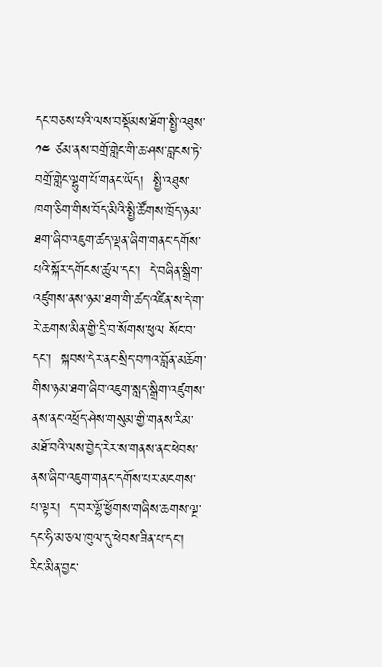དང་བཅས་པའི་ལས་བསྡོམས་ཐོག་སྤྱི་འཐུས་ ༡༤ ཙམ་ནས་བགྲོ་གླེང་གི་ཆ་ཤས་བླངས་ཏེ་བགྲོ་གླེང་ལྷུག་པོ་གནང་ཡོད།  སྤྱི་འཐུས་ཁག་ཅིག་གིས་བོད་མིའི་སྤྱི་ཚོགས་ཁྲོད་ཉམ་ཐག་ཞིབ་འཇུག་ཚད་ལྡན་ཞིག་གནང་དགོས་པའི་སྐོར་དགོངས་ཚུལ་དང་།  དེ་བཞིན་སྒྲིག་འཛུགས་ནས་ཉམ་ཐག་གི་ཚད་འཛིན་ས་དེ་ག་རེ་ཆགས་མིན་གྱི་དྲི་བ་སོགས་ཕུལ སོང་བ་དང་།  སྐབས་དེར་ནང་སྲིད་བཀའ་བློན་མཆོག་གིས་ཉམ་ཐག་ཞིབ་འཇུག་སླད་སྒྲིག་འཛུགས་ནས་ནང་འཕྲོད་ཤེས་གསུམ་གྱི་གནས་རིམ་མཐོ་བའི་ལས་བྱེད་རེར་ས་གནས་ནང་ཕེབས་ནས་ཞིབ་འཇུག་གནང་དགོས་པར་མངགས་པ་ལྟར།  ད་བར་ལྷོ་ཕྱོགས་གཞིས་ཆགས་ལྔ་དང་ཧི་མ་ཅལ་ཁུལ་དུ་ཕེབས་ཟིན་པ་དང་། རིང་མིན་བྱང་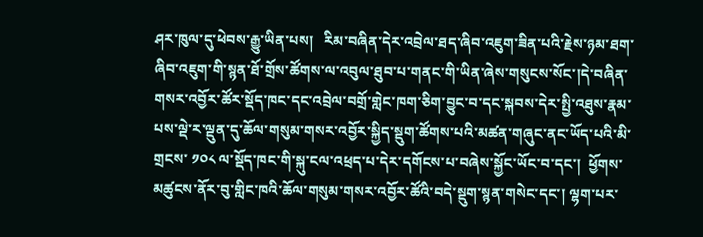ཤར་ཁུལ་དུ་ཕེབས་རྒྱུ་ཡིན་པས།   རིམ་བཞིན་དེར་འབྲེལ་ཐད་ཞིབ་འཇུག་ཟིན་པའི་རྗེས་ཉམ་ཐག་ཞིབ་འཇུག་གི་སྙན་ཐོ་གྲོས་ཚོགས་ལ་འབུལ་ཐུབ་པ་གནང་གི་ཡིན་ཞེས་གསུངས་སོང་།དེ་བཞིན་གསར་འབྱོར་ཚོར་སྡོད་ཁང་དང་འབྲེལ་བགྲོ་གླེང་ཁག་ཅིག་བྱུང་བ་དང་སྐབས་དེར་སྤྱི་འཐུས་རྣམ་པས་ལྡེ་ར་ལྡུན་དུ་ཆོལ་གསུམ་གསར་འབྱོར་སྐྱིད་སྡུག་ཚོགས་པའི་མཚན་གཞུང་ནང་ཡོད་པའི་མི་གྲངས་ ༡༠༨ ལ་སྡོད་ཁང་གི་སྐུ་ངལ་འཕྲད་པ་དེར་དགོངས་པ་བཞེས་སྐྱོང་ཡོང་བ་དང་།  ཕྱོགས་མཚུངས་ནོར་བུ་གླིང་ཁའི་ཆོལ་གསུམ་གསར་འབྱོར་ཚོའི་བདེ་སྡུག་སྙན་གསེང་དང་། ལྷག་པར་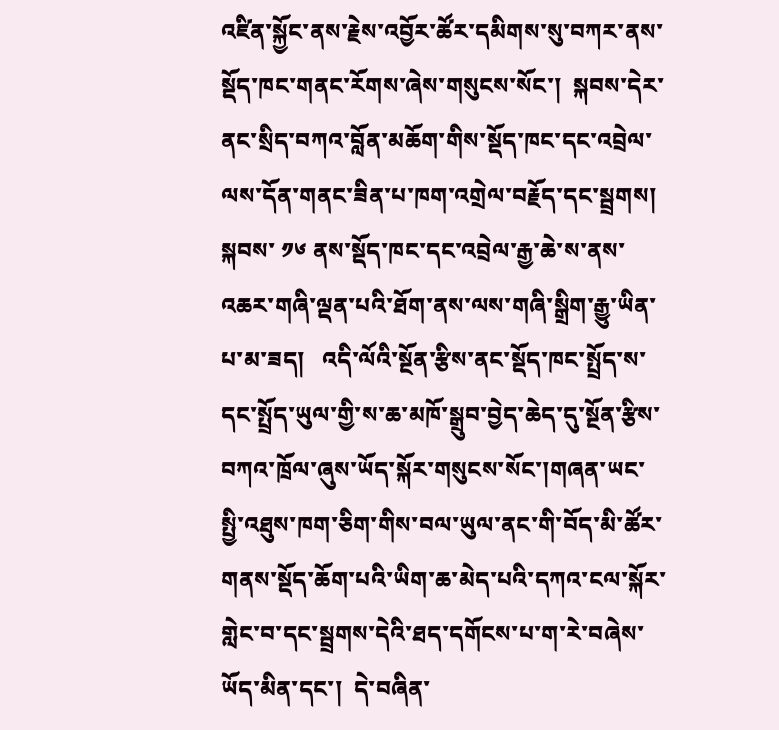འཛིན་སྐྱོང་ནས་རྗེས་འབྱོར་ཚོར་དམིགས་སུ་བཀར་ནས་སྡོད་ཁང་གནང་རོགས་ཞེས་གསུངས་སོང་།  སྐབས་དེར་ནང་སྲིད་བཀའ་བློན་མཆོག་གིས་སྡོད་ཁང་དང་འབྲེལ་ལས་དོན་གནང་ཟིན་པ་ཁག་འགྲེལ་བརྗོད་དང་སྦྲགས།  སྐབས་ ༡༦ ནས་སྡོད་ཁང་དང་འབྲེལ་རྒྱ་ཆེ་ས་ནས་འཆར་གཞི་ལྡན་པའི་ཐོག་ནས་ལས་གཞི་སྒྲིག་རྒྱུ་ཡིན་པ་མ་ཟད།   འདི་ལོའི་སྔོན་རྩིས་ནང་སྡོད་ཁང་སྤྲོད་ས་དང་སྤྲོད་ཡུལ་གྱི་ས་ཆ་མཁོ་སྒྲུབ་བྱེད་ཆེད་དུ་སྔོན་རྩིས་བཀའ་ཁྲོལ་ཞུས་ཡོད་སྐོར་གསུངས་སོང་།གཞན་ཡང་སྤྱི་འཐུས་ཁག་ཅིག་གིས་བལ་ཡུལ་ནང་གི་བོད་མི་ཚོར་གནས་སྡོད་ཆོག་པའི་ཡིག་ཆ་མེད་པའི་དཀའ་ངལ་སྐོར་གླེང་བ་དང་སྦྲགས་དེའི་ཐད་དགོངས་པ་ག་རེ་བཞེས་ཡོད་མིན་དང་།  དེ་བཞིན་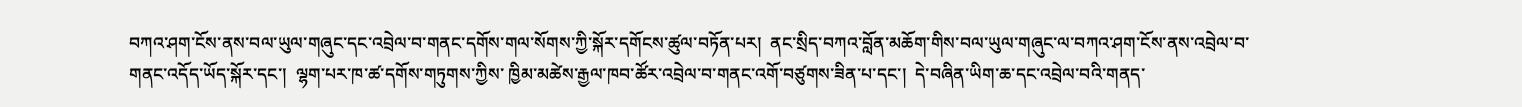བཀའ་ཤག་ངོས་ནས་བལ་ཡུལ་གཞུང་དང་འབྲེལ་བ་གནང་དགོས་གལ་སོགས་ཀྱི་སྐོར་དགོངས་ཚུལ་བཏོན་པར།  ནང་སྲིད་བཀའ་བློན་མཆོག་གིས་བལ་ཡུལ་གཞུང་ལ་བཀའ་ཤག་ངོས་ནས་འབྲེལ་བ་གནང་འདོད་ཡོད་སྐོར་དང་།  ལྷག་པར་ཁ་ཚ་དགོས་གཏུགས་ཀྱིས་ ཁྱིམ་མཚེས་རྒྱལ་ཁབ་ཚོར་འབྲེལ་བ་གནང་འགོ་བཙུགས་ཟིན་པ་དང་།  དེ་བཞིན་ཡིག་ཆ་དང་འབྲེལ་བའི་གནད་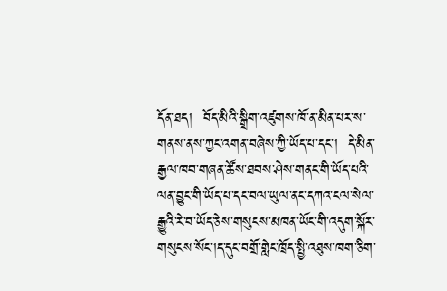དོན་ཐད།  བོད་མིའི་སྒྲིག་འཛུགས་ཁོ་ན་མིན་པར་ས་གནས་ནས་ཀྱང་འགན་བཞེས་ཀྱི་ཡོད་པ་དང་།  དེ་མིན་རྒྱལ་ཁབ་གཞན་ཚོས་ཐབས་ཤེས་གནང་གི་ཡོད་པའི་ལན་བྱུང་གི་ཡོད་པ་དང་བལ་ཡུལ་ནང་དཀའ་ངལ་སེལ་རྒྱུའི་རེ་བ་ཡོད་ཅེས་གསུངས་མཁན་ཡོང་གི་འདུག་སྐོར་གསུངས་སོང་།ད་དུང་བགྲོ་གླེང་ཁྲོད་སྤྱི་འཐུས་ཁག་ཅིག་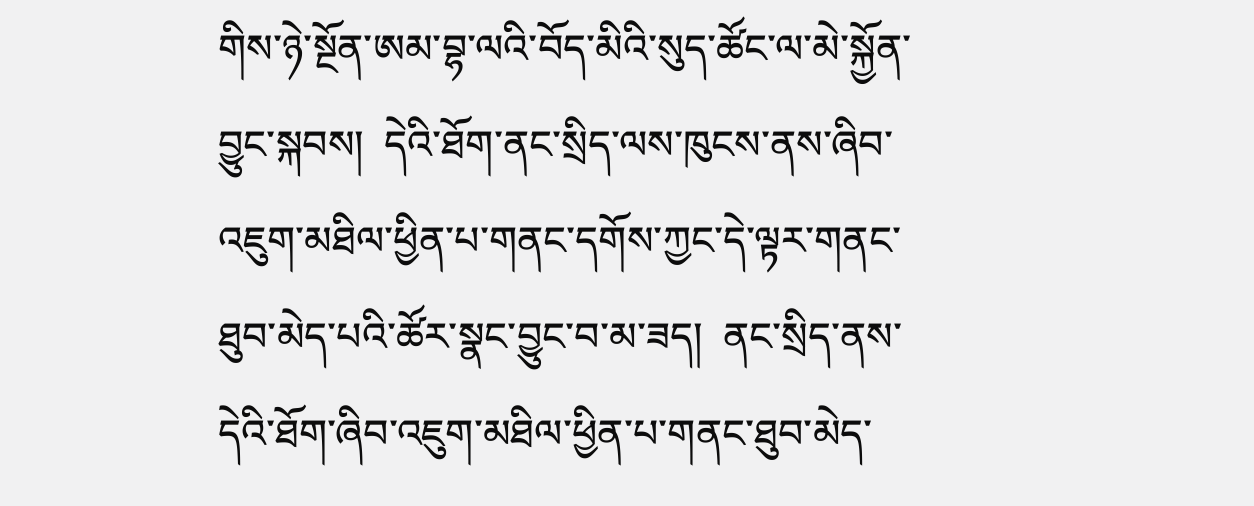གིས་ཉེ་སྔོན་ཨམ་བྷ་ལའི་བོད་མིའི་སུད་ཚོང་ལ་མེ་སྐྱོན་བྱུང་སྐབས།  དེའི་ཐོག་ནང་སྲིད་ལས་ཁུངས་ནས་ཞིབ་འཇུག་མཐིལ་ཕྱིན་པ་གནང་དགོས་ཀྱང་དེ་ལྟར་གནང་ཐུབ་མེད་པའི་ཚོར་སྣང་བྱུང་བ་མ་ཟད།  ནང་སྲིད་ནས་དེའི་ཐོག་ཞིབ་འཇུག་མཐིལ་ཕྱིན་པ་གནང་ཐུབ་མེད་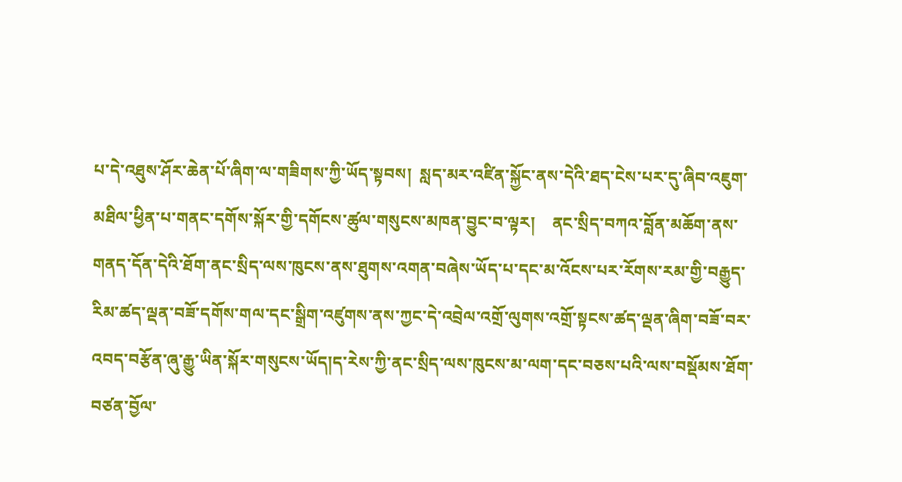པ་དེ་འཐུས་ཤོར་ཆེན་པོ་ཞིག་ལ་གཟིགས་ཀྱི་ཡོད་སྟབས།  སླད་མར་འཛིན་སྐྱོང་ནས་དེའི་ཐད་ངེས་པར་དུ་ཞིབ་འཇུག་མཐིལ་ཕྱིན་པ་གནང་དགོས་སྐོར་གྱི་དགོངས་ཚུལ་གསུངས་མཁན་བྱུང་བ་ལྟར།    ནང་སྲིད་བཀའ་བློན་མཆོག་ནས་གནད་དོན་དེའི་ཐོག་ནང་སྲིད་ལས་ཁུངས་ནས་ཐུགས་འགན་བཞེས་ཡོད་པ་དང་མ་འོངས་པར་རོགས་རམ་གྱི་བརྒྱུད་རིམ་ཚད་ལྡན་བཟོ་དགོས་གལ་དང་སྒྲིག་འཛུགས་ནས་ཀྱང་དེ་འབྲེལ་འགྲོ་ལུགས་འགྲོ་སྟངས་ཚད་ལྡན་ཞིག་བཟོ་བར་འབད་བརྩོན་ཞུ་རྒྱུ་ཡིན་སྐོར་གསུངས་ཡོད།ད་རེས་ཀྱི་ནང་སྲིད་ལས་ཁུངས་མ་ལག་དང་བཅས་པའི་ལས་བསྡོམས་ཐོག་བཙན་བྱོལ་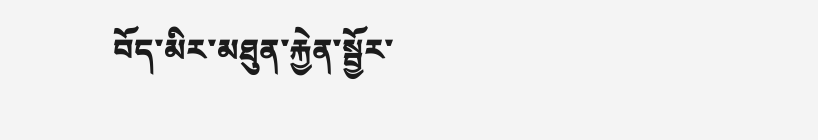བོད་མིར་མཐུན་རྐྱེན་སྦྱོར་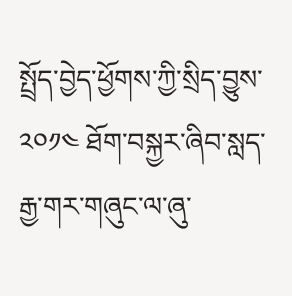སྤྲོད་བྱེད་ཕྱོགས་ཀྱི་སྲིད་བྱུས་ ༢༠༡༤ ཐོག་བསྐྱར་ཞིབ་སླད་རྒྱ་གར་གཞུང་ལ་ཞུ་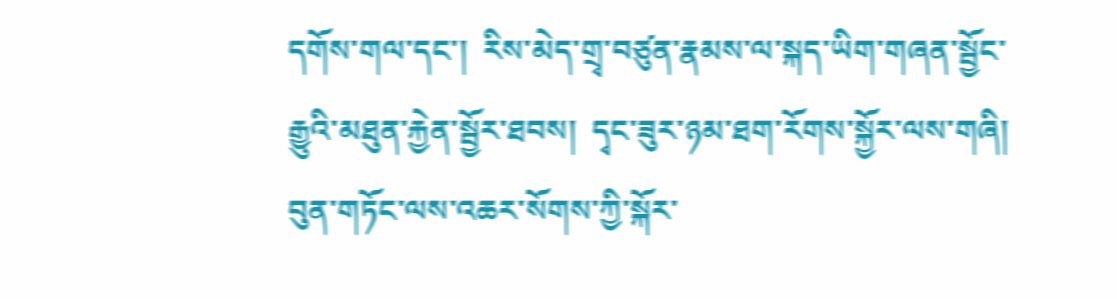དགོས་གལ་དང་།  རིས་མེད་གྲྭ་བཙུན་རྣམས་ལ་སྐད་ཡིག་གཞན་སྦྱོང་རྒྱུའི་མཐུན་རྐྱེན་སྦྱོར་ཐབས།  དྭང་ཟུར་ཉམ་ཐག་རོགས་སྐྱོར་ལས་གཞི།  བུན་གཏོང་ལས་འཆར་སོགས་ཀྱི་སྐོར་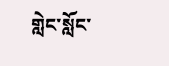གླེང་སློང་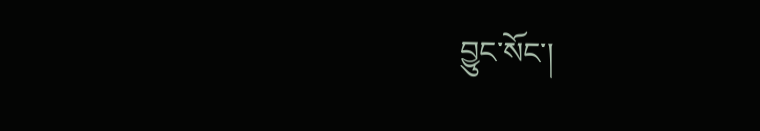བྱུང་སོང་།